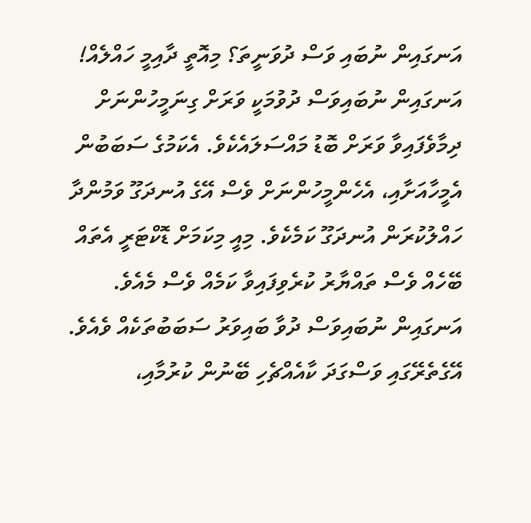އަނގައިން ނުބައި ވަސް ދުވަނީތަ؟ މިއޮތީ ދާއިމީ ހައްލެއް!
އަނގައިން ނުބައިވަސް ދުވުމަކީ ވަރަށް ގިނަމީހުންނަށް ދިމާވެފައިވާ ވަރަށް ބޮޑު މައްސަލައެކެވެ. އެކަމުގެ ސަބަބުން އެމީހާއަށާއި، އެހެންމީހުންނަށް ވެސް އޭގެ އުނދަގޫ ވަމުންދާ ހައްލުކުރަން އުނދަގޫ ކަމެކެވެ. މިއީ މިކަމަށް ޑޮކްޓަރީ އެތައް ބޭހެއް ވެސް ތައްޔާރު ކުރެވިފައިވާ ކަމެއް ވެސް މެއެވެ.
އަނގައިން ނުބައިވަސް ދުވާ ބައިވަރު ސަބަބުތަކެއް ވެއެވެ. އޭގެތެރޭގައި ވަސްގަދަ ކާއެއްޗެހި ބޭނުން ކުރުމާއި،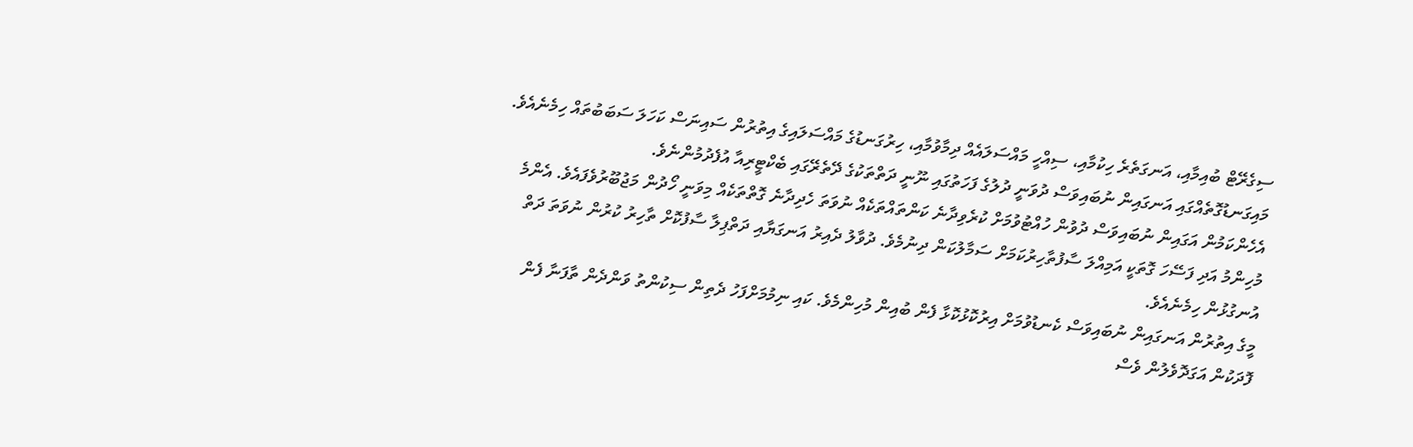ސިގެރޭޓް ބުއިމާއި، އަނގަތެރެ ހިކުމާއި، ސިއްހީ މައްސަލައެއް ދިމާވުމާއި، ހިރުގަނޑުގެ މައްސަލައިގެ އިތުރުން ސައިނަސް ކަހަލަ ސަބަބުތައް ހިމެނެއެވެ. މައިގަނޑުގޮތެއްގައި އަނގައިން ނުބައިވަސް ދުވަނީ ދުލުގެ ފަހަތުގައި ނޫނީ ދަތްތަކުގެ ދޭތެރޭގައި ބެކްޓީރިއާ އުފެދުމުންނެވެ.
އެހެންކަމުން އަގައިން ނުބައިވަސް ދުވުން ހުއްޓުވުމަށް ކުރެވިދާނެ ކަންތައްތަކެއް ނުވަތަ ހެދިދާނެ ގޮތްތަކެއް މިވަނީ ހޯދުން މަޖުބޫރުވެފައެވެ. އެންމެ މުހިންމު އަދި ފަސޭހަ ގޮތަކީ އަމިއްލަ ސާފުތާހިރުކަމަށް ސަމާލުކަން ދިނުމެވެ. ދުވާލު ދެއިރު އަނގަޔާއި ދަތްޕިލާ ސާފުކޮށް ތާހިރު ކުރުން ނުވަތަ ދަތް އުނގުޅުން ހިމެނެއެވެ.
މީގެ އިތުރުން އަނގައިން ނުބައިވަސް ކެނޑުވުމަށް އިރުކޮޅުކޮޅާ ފެން ބުއިން މުހިންމެވެ. ކައި ނިމުމަށްފަހު ދެތިން ސިކުންތު ވަންދެން ތާފަނާ ފެން ފޮދަކުން އަގަދޮވެލުން ވެސް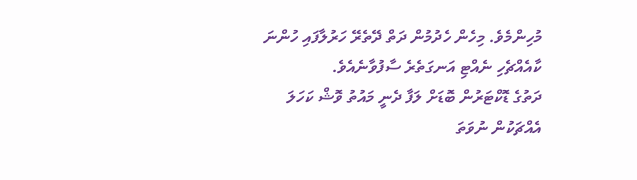މުހިންމެވެ. މިހެން ހެދުމުން ދަތް ދޭތެރޭ ހަރުލާފައި ހުންނަ ކާއެއްޗެހި ނެއްޓި އަނގަތެރެ ސާފުވާނެއެވެ.
ދަތުގެ ޑޮކްޓަރުން ބޮޑަށް ލަފާ ދެނީ މައުތު ވޮޝް ކަހަލަ އެއްޗަކުން ނުވަތަ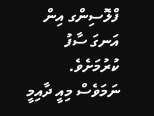ފްލޮސިންގ އިން އަނގަ ސާފު ކުރުމަށެވެ. ނަމަވެސް މިއީ ދާއިމީ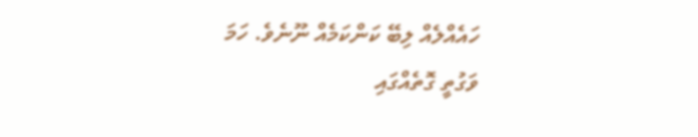ހައެއްލެއް ލިބޭ ކަންކަމެއް ނޫނެވެ. ހަމަ ވަގުތީ ގޮތެއްގައި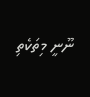ނޫނީ މިތަކެތި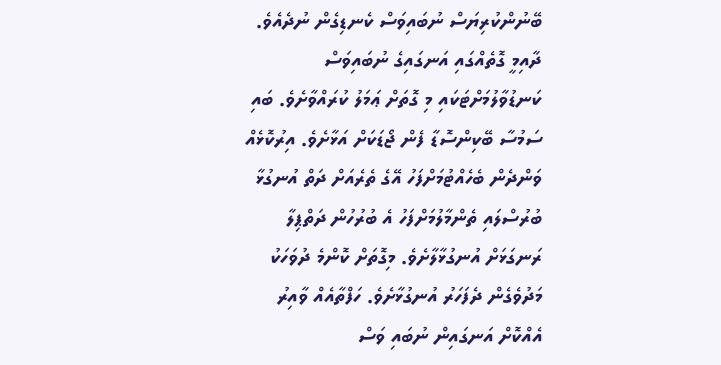ބޭނުންކުރިޔަސް ނުބައިވަސް ކެނޑިގެން ނުދެއެވެ.
ދާއިމީ ގޮތެއްގައި އަނގައިގެ ނުބައިވަސް ކަނޑުވާލުމަށްޓަކައި މި ގޮތަށް ޢަމަލު ކުރައްވާށެވެ. ބައި ސަމުސާ ބޭކިންސޮޑާ ފެން ޖޯޑަކަށް އަޅާށެވެ. އިރުކޮޅެއް ވަންދެން ބެހެއްޓުމަށްފަހު އޭގެ ތެރެއަށް ދަތް އުނގުޅާ ބުރުސްލައި ތެންމާލުމަށްފަހު އެ ބުރުހުން ދަތްޕިލާ ރަނގަޅަށް އުނގުޅާލާށެވެ. މިގޮތަށް ކޮންމެ ދުވަހަކު މަދުވެގެން ދެފަހަރު އުނގުޅާށެވެ. ހަފްތާއެއް ވާއިރު އެއްކޮށް އަނގައިން ނުބައި ވަސް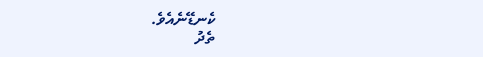ކެނޑޭނެއެވެ.
ތެދު